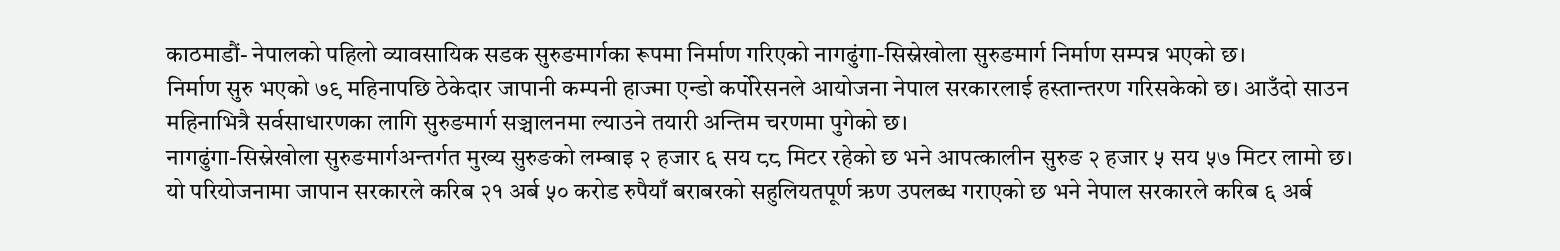काठमाडौं- नेपालको पहिलो व्यावसायिक सडक सुरुङमार्गका रूपमा निर्माण गरिएको नागढुंगा-सिस्नेखोला सुरुङमार्ग निर्माण सम्पन्न भएको छ।
निर्माण सुरु भएको ७९ महिनापछि ठेकेदार जापानी कम्पनी हाज्मा एन्डो कर्पोरेसनले आयोजना नेपाल सरकारलाई हस्तान्तरण गरिसकेको छ। आउँदो साउन महिनाभित्रै सर्वसाधारणका लागि सुरुङमार्ग सञ्चालनमा ल्याउने तयारी अन्तिम चरणमा पुगेको छ।
नागढुंगा-सिस्नेखोला सुरुङमार्गअन्तर्गत मुख्य सुरुङको लम्बाइ २ हजार ६ सय ८८ मिटर रहेको छ भने आपत्कालीन सुरुङ २ हजार ५ सय ५७ मिटर लामो छ।
यो परियोजनामा जापान सरकारले करिब २१ अर्ब ५० करोड रुपैयाँ बराबरको सहुलियतपूर्ण ऋण उपलब्ध गराएको छ भने नेपाल सरकारले करिब ६ अर्ब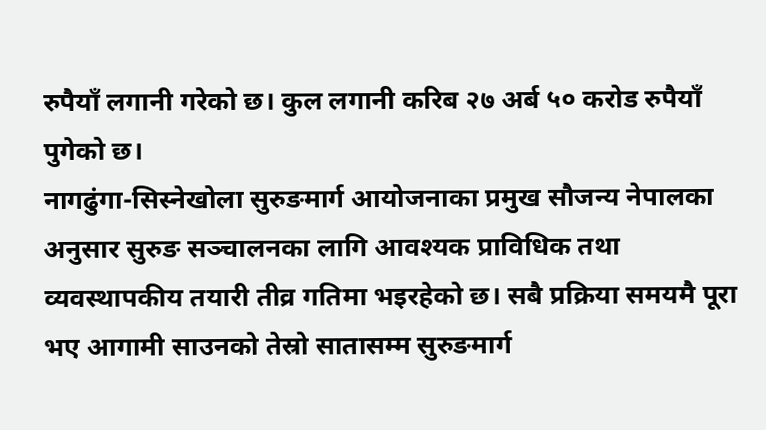रुपैयाँ लगानी गरेको छ। कुल लगानी करिब २७ अर्ब ५० करोड रुपैयाँ पुगेको छ।
नागढुंगा-सिस्नेखोला सुरुङमार्ग आयोजनाका प्रमुख सौजन्य नेपालका अनुसार सुरुङ सञ्चालनका लागि आवश्यक प्राविधिक तथा व्यवस्थापकीय तयारी तीव्र गतिमा भइरहेको छ। सबै प्रक्रिया समयमै पूरा भए आगामी साउनको तेस्रो सातासम्म सुरुङमार्ग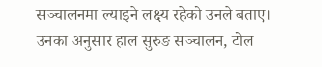सञ्चालनमा ल्याइने लक्ष्य रहेको उनले बताए।
उनका अनुसार हाल सुरुङ सञ्चालन, टोल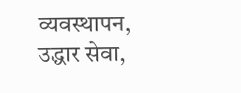व्यवस्थापन, उद्धार सेवा,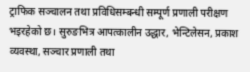ट्राफिक सञ्चालन तथा प्रविधिसम्बन्धी सम्पूर्ण प्रणाली परीक्षण भइरहेको छ। सुरुङभित्र आपत्कालीन उद्धार, भेन्टिलेसन, प्रकाश व्यवस्था, सञ्चार प्रणाली तथा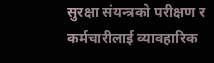सुरक्षा संयन्त्रको परीक्षण र कर्मचारीलाई व्यावहारिक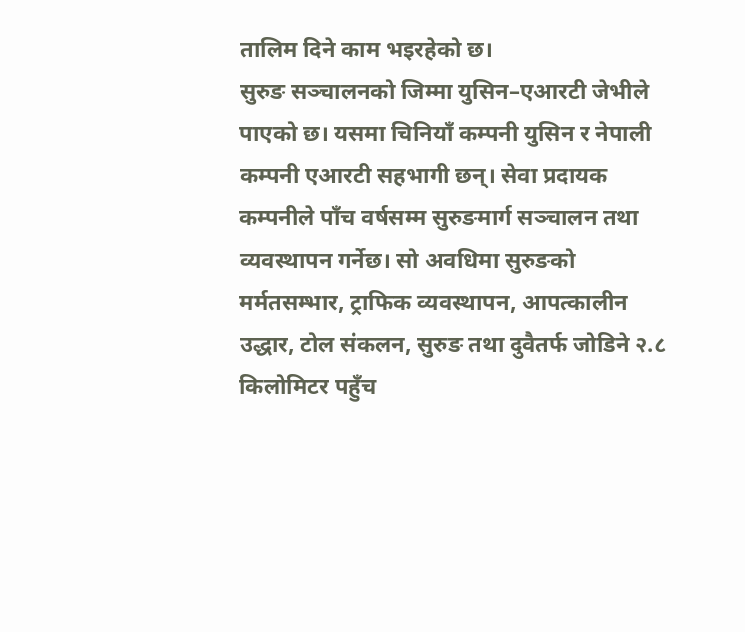तालिम दिने काम भइरहेको छ।
सुरुङ सञ्चालनको जिम्मा युसिन–एआरटी जेभीले पाएको छ। यसमा चिनियाँ कम्पनी युसिन र नेपाली कम्पनी एआरटी सहभागी छन्। सेवा प्रदायक कम्पनीले पाँच वर्षसम्म सुरुङमार्ग सञ्चालन तथा व्यवस्थापन गर्नेछ। सो अवधिमा सुरुङको मर्मतसम्भार, ट्राफिक व्यवस्थापन, आपत्कालीन उद्धार, टोल संकलन, सुरुङ तथा दुवैतर्फ जोडिने २.८ किलोमिटर पहुँच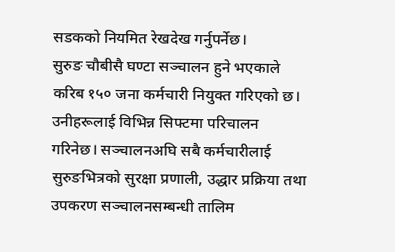सडकको नियमित रेखदेख गर्नुपर्नेछ।
सुरुङ चौबीसै घण्टा सञ्चालन हुने भएकाले करिब १५० जना कर्मचारी नियुक्त गरिएको छ। उनीहरूलाई विभिन्न सिफ्टमा परिचालन गरिनेछ। सञ्चालनअघि सबै कर्मचारीलाई सुरुङभित्रको सुरक्षा प्रणाली, उद्धार प्रक्रिया तथा उपकरण सञ्चालनसम्बन्धी तालिम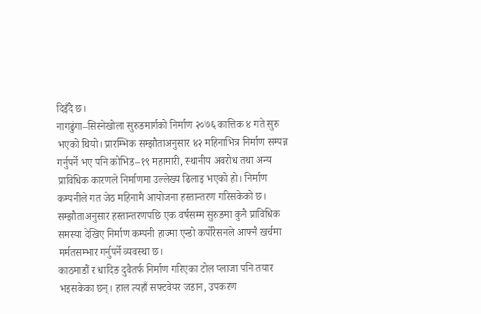दिइँदै छ।
नागढुंगा–सिस्नेखोला सुरुङमार्गको निर्माण २०७६ कात्तिक ४ गते सुरु भएको थियो। प्रारम्भिक सम्झौताअनुसार ४२ महिनाभित्र निर्माण सम्पन्न गर्नुपर्ने भए पनि कोभिड–१९ महामारी, स्थानीय अवरोध तथा अन्य प्राविधिक कारणले निर्माणमा उल्लेख्य ढिलाइ भएको हो। निर्माण कम्पनीले गत जेठ महिनामै आयोजना हस्तान्तरण गरिसकेको छ।
सम्झौताअनुसार हस्तान्तरणपछि एक वर्षसम्म सुरुङमा कुनै प्राविधिक समस्या देखिए निर्माण कम्पनी हाज्मा एन्डो कर्पोरेसनले आफ्नै खर्चमा मर्मतसम्भार गर्नुपर्ने व्यवस्था छ।
काठमाडौं र धादिङ दुवैतर्फ निर्माण गरिएका टोल प्लाजा पनि तयार भइसकेका छन्। हाल त्यहाँ सफ्टवेयर जडान, उपकरण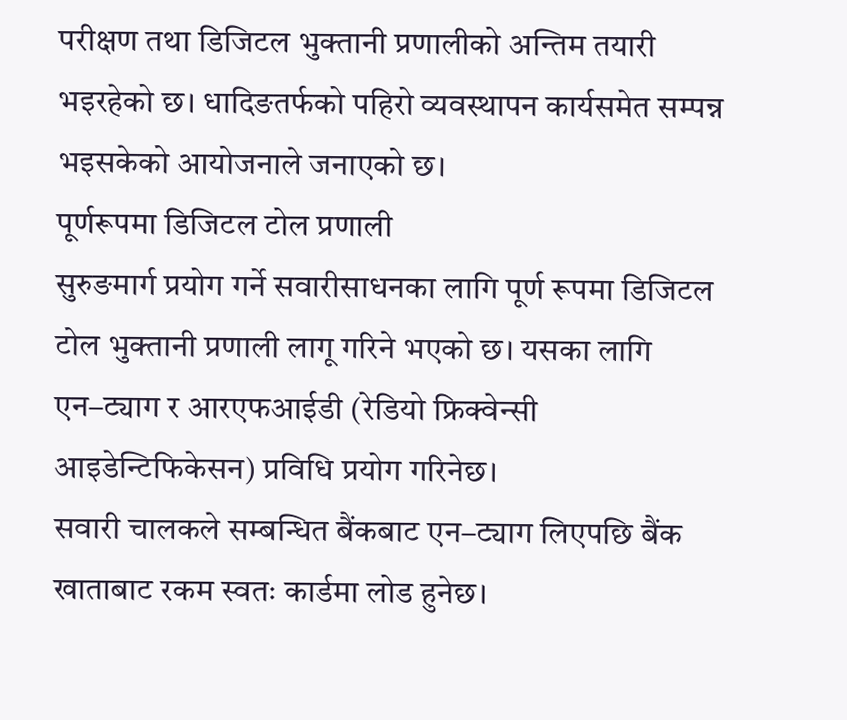परीक्षण तथा डिजिटल भुक्तानी प्रणालीको अन्तिम तयारी भइरहेको छ। धादिङतर्फको पहिरो व्यवस्थापन कार्यसमेत सम्पन्न भइसकेको आयोजनाले जनाएको छ।
पूर्णरूपमा डिजिटल टोल प्रणाली
सुरुङमार्ग प्रयोग गर्ने सवारीसाधनका लागि पूर्ण रूपमा डिजिटल टोल भुक्तानी प्रणाली लागू गरिने भएको छ। यसका लागि एन–ट्याग र आरएफआईडी (रेडियो फ्रिक्वेन्सी आइडेन्टिफिकेसन) प्रविधि प्रयोग गरिनेछ।
सवारी चालकले सम्बन्धित बैंकबाट एन–ट्याग लिएपछि बैंक खाताबाट रकम स्वतः कार्डमा लोड हुनेछ।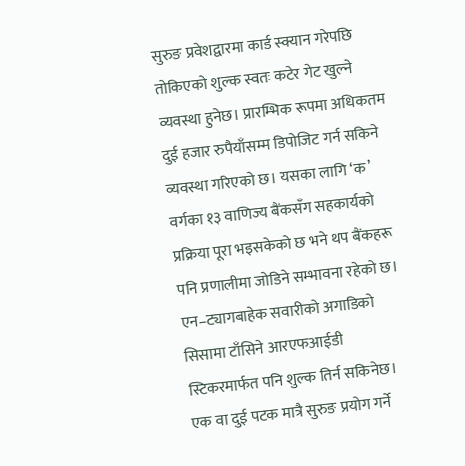सुरुङ प्रवेशद्वारमा कार्ड स्क्यान गरेपछि तोकिएको शुल्क स्वतः कटेर गेट खुल्ने व्यवस्था हुनेछ। प्रारम्भिक रूपमा अधिकतम दुई हजार रुपैयाँसम्म डिपोजिट गर्न सकिने व्यवस्था गरिएको छ। यसका लागि ‘क’ वर्गका १३ वाणिज्य बैंकसँग सहकार्यको प्रक्रिया पूरा भइसकेको छ भने थप बैंकहरू पनि प्रणालीमा जोडिने सम्भावना रहेको छ।
एन–ट्यागबाहेक सवारीको अगाडिको सिसामा टाँसिने आरएफआईडी स्टिकरमार्फत पनि शुल्क तिर्न सकिनेछ। एक वा दुई पटक मात्रै सुरुङ प्रयोग गर्ने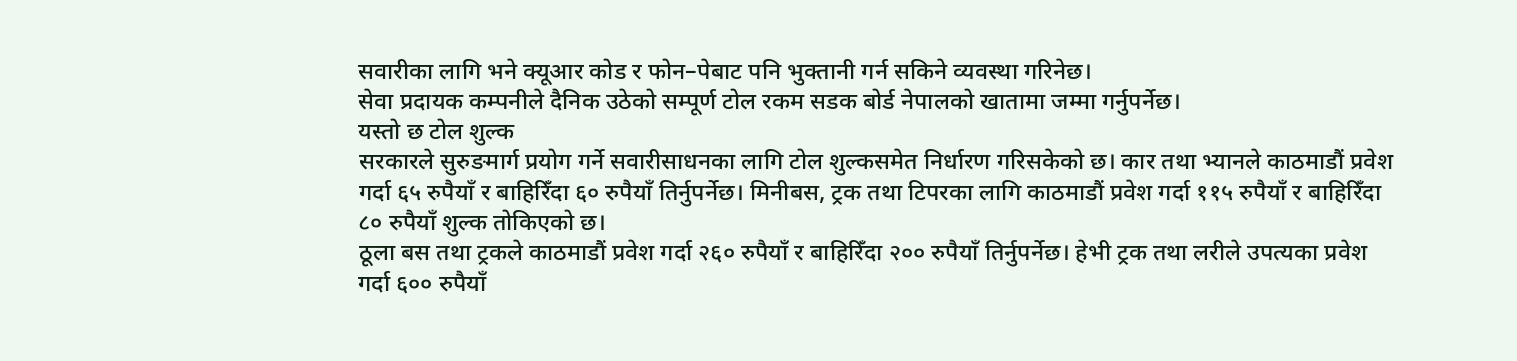सवारीका लागि भने क्यूआर कोड र फोन–पेबाट पनि भुक्तानी गर्न सकिने व्यवस्था गरिनेछ।
सेवा प्रदायक कम्पनीले दैनिक उठेको सम्पूर्ण टोल रकम सडक बोर्ड नेपालको खातामा जम्मा गर्नुपर्नेछ।
यस्तो छ टोल शुल्क
सरकारले सुरुङमार्ग प्रयोग गर्ने सवारीसाधनका लागि टोल शुल्कसमेत निर्धारण गरिसकेको छ। कार तथा भ्यानले काठमाडौं प्रवेश गर्दा ६५ रुपैयाँ र बाहिरिँदा ६० रुपैयाँ तिर्नुपर्नेछ। मिनीबस, ट्रक तथा टिपरका लागि काठमाडौं प्रवेश गर्दा ११५ रुपैयाँ र बाहिरिँदा ८० रुपैयाँ शुल्क तोकिएको छ।
ठूला बस तथा ट्रकले काठमाडौं प्रवेश गर्दा २६० रुपैयाँ र बाहिरिँदा २०० रुपैयाँ तिर्नुपर्नेछ। हेभी ट्रक तथा लरीले उपत्यका प्रवेश गर्दा ६०० रुपैयाँ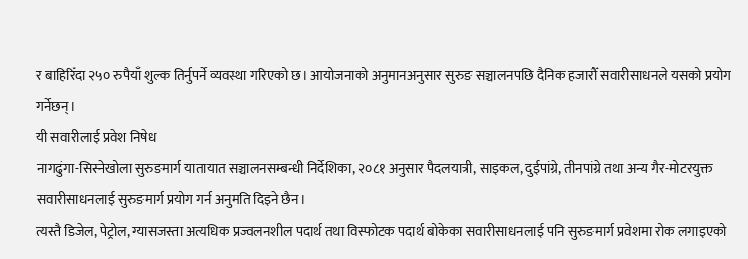र बाहिरिँदा २५० रुपैयाँ शुल्क तिर्नुपर्ने व्यवस्था गरिएको छ। आयोजनाको अनुमानअनुसार सुरुङ सञ्चालनपछि दैनिक हजारौँ सवारीसाधनले यसको प्रयोग गर्नेछन्।
यी सवारीलाई प्रवेश निषेध
नागढुंगा-सिस्नेखोला सुरुङमार्ग यातायात सञ्चालनसम्बन्धी निर्देशिका, २०८१ अनुसार पैदलयात्री, साइकल, दुईपांग्रे, तीनपांग्रे तथा अन्य गैर-मोटरयुक्त सवारीसाधनलाई सुरुङमार्ग प्रयोग गर्न अनुमति दिइने छैन।
त्यस्तै डिजेल, पेट्रोल, ग्यासजस्ता अत्यधिक प्रज्वलनशील पदार्थ तथा विस्फोटक पदार्थ बोकेका सवारीसाधनलाई पनि सुरुङमार्ग प्रवेशमा रोक लगाइएको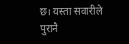छ। यस्ता सवारीले पुरानै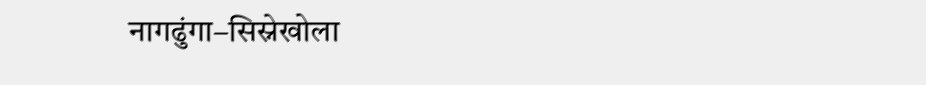नागढुंगा–सिस्नेखोला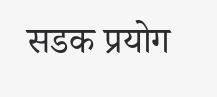सडक प्रयोग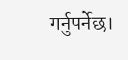गर्नुपर्नेछ।